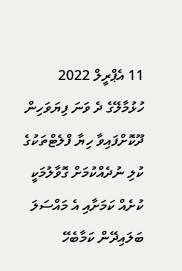11 އެޕްރީލް 2022
ހުޅުމާލޭގެ ދެ ވަނަ ފިޔަވަހިން ދޫކޮށްފައިވާ ހިޔާ ފްލެޓްތަކުގެ ކުލި ނުދެއްކުމަށް ގޮވާލުމަކީ ކުށެއް ކަމަށާއި އެ މައްސަލަ ބަލައިދޭން ކަމާބެހޭ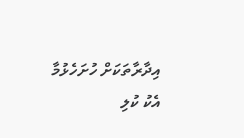އިދާރާތަކަށް ހުށަހެޅުމާ އެކު ކުލި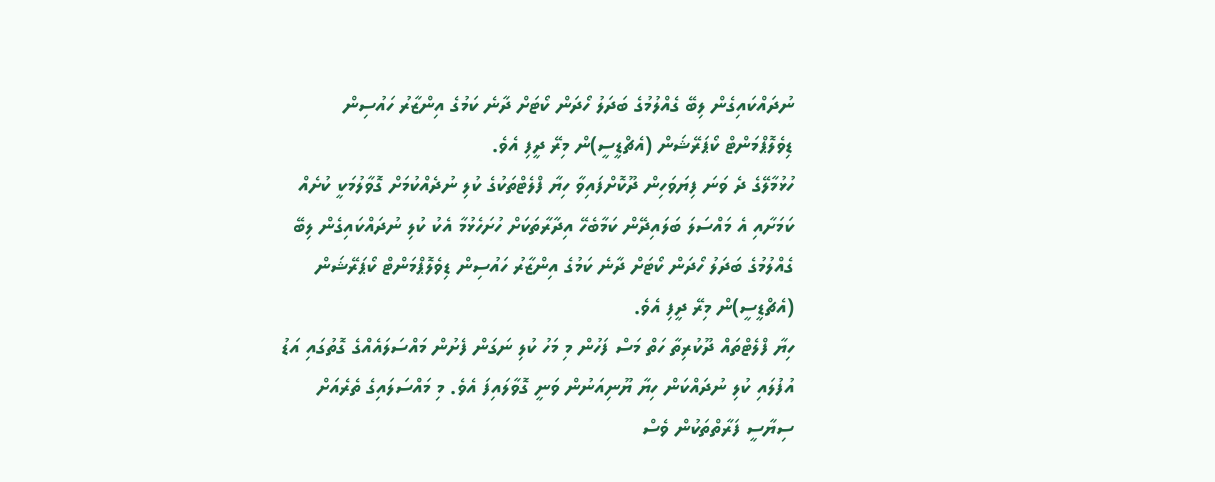ނުދައްކައިގެން ލިބޭ ގެއްލުމުގެ ބަދަލު ހޯދަން ކޯޓަށް ދާނެ ކަމުގެ އިންޒާރު ހައުސިން ޑިވެލޮޕްމަންޓް ކޯޕަރޭޝަން (އެޗްޑީސީ)ން މިރޭ ދީފި އެވެ.
ހުޅުމާލޭގެ ދެ ވަނަ ފިޔަވަހިން ދޫކޮށްފައިވާ ހިޔާ ފްލެޓްތަކުގެ ކުލި ނުދެއްކުމަށް ގޮވާލުމަކީ ކުށެއް ކަމަށާއި އެ މައްސަލަ ބަލައިދޭން ކަމާބެހޭ އިދާރާތަކަށް ހުށަހެޅުމާ އެކު ކުލި ނުދައްކައިގެން ލިބޭ ގެއްލުމުގެ ބަދަލު ހޯދަން ކޯޓަށް ދާނެ ކަމުގެ އިންޒާރު ހައުސިން ޑިވެލޮޕްމަންޓް ކޯޕަރޭޝަން (އެޗްޑީސީ)ން މިރޭ ދީފި އެވެ.
ހިޔާ ފްލެޓްތައް ދޫކުރިތާ ހަތް މަސް ފަހުން މި މަހު ކުލި ނަގަން ފެށުން މައްސަލައެއްގެ ގޮތުގައި އަޑު އުފުލައި ކުލި ނުދައްކަން ހިޔާ ޔޫނިއަނުން ވަނީ ގޮވާލައިފަ އެވެ. މި މައްސަލައިގެ ތެރެއަށް ސިޔާސީ ފަރާތްތަކުން ވެސް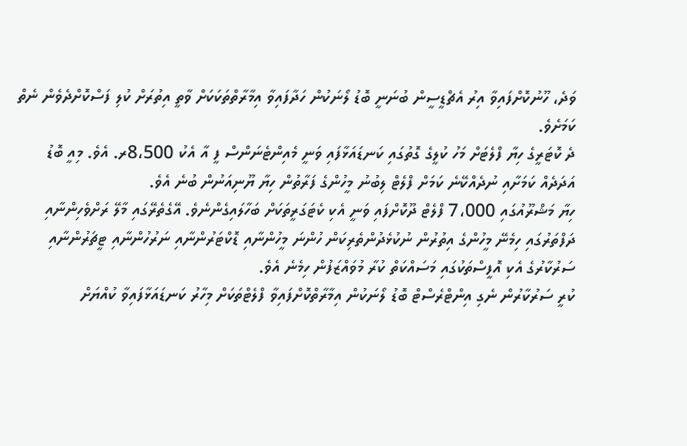ވަދެ، ހޫނުކޮށްފައިވާ އިރު އެޗްޑީސީން ބުނަނީ ބޮޑު ލޯނަކުން ހަދާފައިވާ އިމާރާތްތަކަކަށް ވާތީ އިތުރަށް ކުލި ފަސްކޮށްދެވެން ނެތް ކަމަށެވެ.
ދެ ކޮޓަރީގެ ހިޔާ ފްލެޓަށް މަހު ކުލީގެ ގޮތުގައި ކަނޑައަޅާފައި ވަނީ މެއިންޓެނަންސް ފީ އާ އެކު 8،500ރ. އެވެ. މިއީ ބޮޑު އަދަދެއް ކަމަށާއި ނުދެއްކޭނެ ކަމަށް ފްލެޓް ލިބުނު މީހުންގެ ފަރާތުން ހިޔާ ޔޫނިއަނުން ބުނެ އެވެ.
ހިޔާ މަޝްރޫއުގައި 7،000 ފްލެޓް ދޫކޮށްފައި ވަނީ އެކި ކެޓަގަރީތަކަށް ބަހާލައިގެންނެވެ. އޭގެތެރޭގައި މާލޭ ރަށްވެހިންނާއި ދަފްތަރުގައި ހިމެނޭ މީހުންގެ އިތުރުން ނުކުޅެދުންތެރިކަން ހުންނަ މީހުންނާއި ޑޮކްޓަރުންނާއި ނަރުހުންނާއި ޓީޗަރުންނާއި ސަރުކާރުގެ އެކި އޮފީސްތަކުގައި މަސައްކަތް ކުރާ މުވައްޒަފުން ހިމެނެ އެވެ.
ކުރީ ސަރުކާރުން ނެގި އިންޓްރެސްޓް ބޮޑު ލޯނަކުން އިމާރާތްކޮށްފައިވާ ފްލެޓްތަކަށް މިހާރު ކަނޑައަޅާފައިވާ ކުއްޔަށް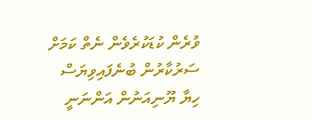ވުރެން ކުޑަކުރެވެން ނެތް ކަމަށް ސަރުކާރުން ބުނެފައިވިޔަސް ހިޔާ ޔޫނިއަނުން އަންނަނީ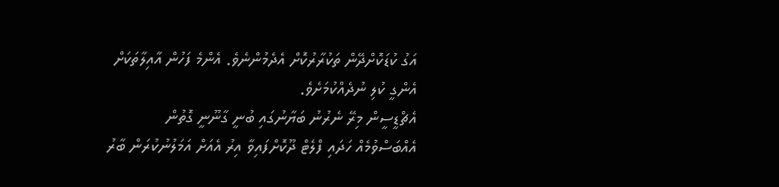އަގު ކުޑަކޮށްދޭން ތަކުރާރުކޮށް އެދެމުންނެވެ. އެންމެ ފަހުން އާއިލާތަކަށް އެންގީ ކުލި ނުދެއްކުމަށެވެ.
އެޗްޑީސީން މިރޭ ނެރުނު ބަޔާނުގައި ބުނީ ގާނޫނީ ގޮތުން އެއްބަސްވުމެއް ހަދައި ފްލެޓް ދޫކޮށްފައިވާ އިރު އެއަށް އަމަލުނުކުރަން ބާރު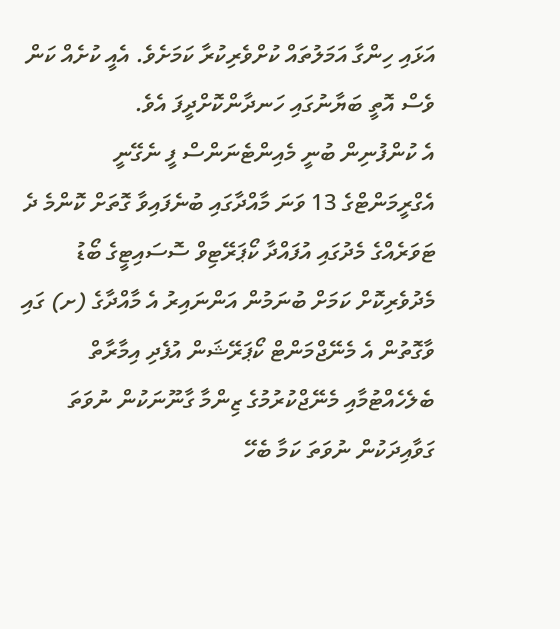އަޅައި ހިންގާ އަމަލުތައް ކުށްވެރިކުރާ ކަމަށެވެ. އެއީ ކުށެއް ކަން ވެސް އޮތީ ބަޔާނުގައި ހަނދާންކޮށްދީފަ އެވެ.
އެ ކުންފުނިން ބުނީ މެއިންޓެނަންސް ފީ ނެގޭނީ އެގްރީމަންޓްގެ 13 ވަނަ މާއްދާގައި ބުނެފައިވާ ގޮތަށް ކޮންމެ ދެ ޓަވަރެއްގެ މެދުގައި އުފައްދާ ކޯޕަރޭޓިވް ސޮސައިޓީގެ ބޯޑު މެދުވެރިކޮށް ކަމަށް ބުނަމުން އަންނައިރު އެ މާއްދާގެ (ށ) ގައި ވާގޮތުން އެ މެނޭޖްމަންޓް ކޯޕަރޭޝަން އުފެދި އިމާރާތް ބެލެހެއްޓުމާއި މެނޭޖްކުރުމުގެ ޒިންމާ ގާނޫނަކުން ނުވަތަ ގަވާއިދަކުން ނުވަތަ ކަމާ ބެހޭ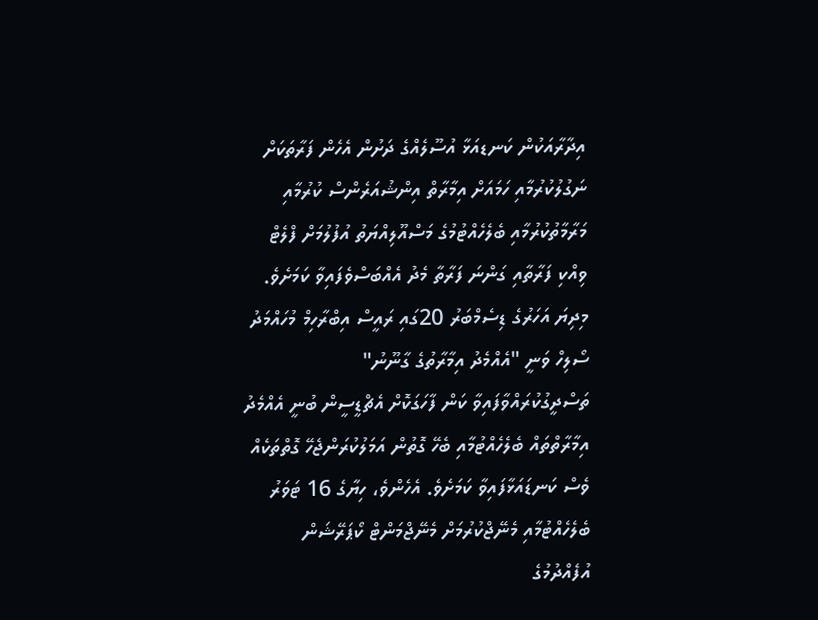އިދާރާއަކުން ކަނޑއަޅާ އުސޫލެއްގެ ދަށުން އެހެން ފަރާތަކަށް ނަގުލުކުރުމާއި ހަމައަށް އިމާރާތް އިންޝުއަރެންސް ކުރުމާއި މަރާމާތުކުރުމާއި ބެލެހެއްޓުމުގެ މަސްއޫލިއްޔަތު އުފުލުމަށް ފްލެޓް ވިއްކި ފަރާތާއި ގަންނަ ފަރާތާ މެދު އެއްބަސްވެފައިވާ ކަމަށެވެ.
މިދިޔަ އަހަރުގެ ޑިސެމްބަރު 20ގައި ރައީސް އިބްރާހިމް މުހައްމަދު ސޯލިހް ވަނީ "އެއްމެދު އިމާރާތުގެ ގާނޫނު" ތަސްދީގުކުރައްވާފައިވާ ކަން ފާހަގަކޮށް އެޗްޑީސީން ބުނީ އެއްމެދު އިމާރާތްތައް ބެލެހެއްޓުމާއި ބެހޭ ގޮތުން އަމަލުކުރަންޖެހޭ ގޮތްތަކެއް ވެސް ކަނޑައަޅާފައިވާ ކަމަށެވެ. އެހެންވެ، ހިޔާގެ 16 ޓަވަރު ބެލެހެއްޓުމާއި މެނޭޖްކުރުމަށް މެނޭޖްމަންޓް ކޯޕަރޭޝަން އުފެއްދުމުގެ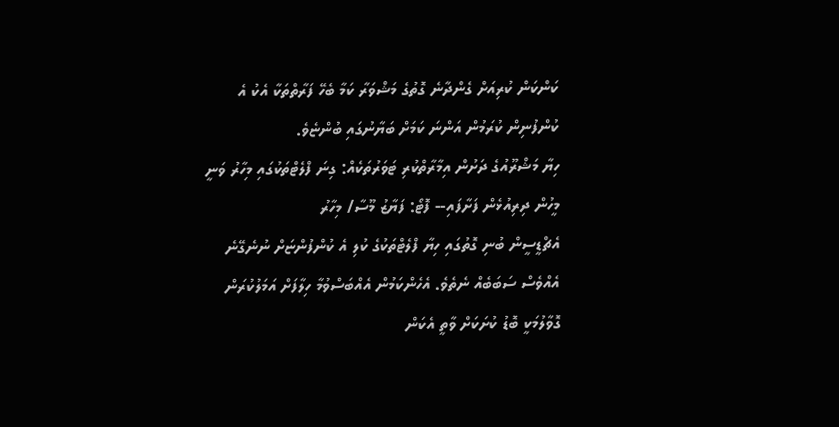ކަންކަން ކުރިއަށް ގެންދާނެ ގޮތުގެ މަޝްވަރާ ކަމާ ބެހޭ ފަރާތްތަކާ އެކު އެ ކުންފުނިން ކުރަމުން އަންނަ ކަމަށް ބަޔާނުގައި ބުންޏެވެ.
ހިޔާ މަޝްރޫއުގެ ދަށުން އިމާރާތްކުރި ޓަވަރުތަކެއް: ގިނަ ފްލެޓްތަކުގައި މިހާރު ވަނީ މީހުން ދިރިއުޅެން ފަށާފައި-- ފޮޓޯ: ފަޔާޒު މޫސާ/ މިހާރު
އެޗްޑީސީން ބުނި ގޮތުގައި ހިޔާ ފްލެޓްތަކުގެ ކުލި އެ ކުންފުންޏަށް ނުނެގޭނެ އެއްވެސް ސަބަބެއް ނެތެވެ. އެހެންކަމުން އެއްބަސްވުމާ ހިލާފަށް އަމަލުކުރަން ގޮވާލުމަކީ ބޮޑު ކުށަކަށް ވާތީ އެކަން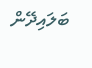ބަލައިދޭން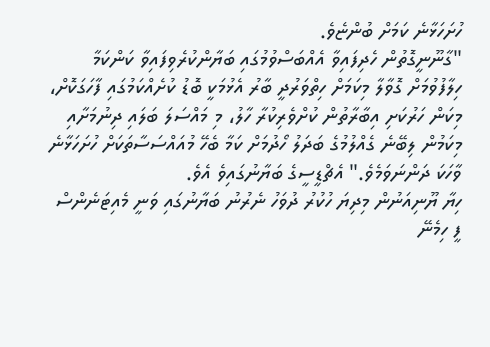ހުށަހަޅާނެ ކަމަށް ބުންޏެވެ.
"ގާނޫނީގޮތުން ހެދިފައިވާ އެއްބަސްވުމުގައި ބަޔާންކުރެވިފައިވާ ކަންކަމާ ހިލާފުވުމަށް ގޮވާލާ މިކަމަށް ހިތްވަރުދީ ބާރު އެޅުމަކީ ބޮޑު ކުށެއްކަމުގައި ފާހަގަކޮށް، މިކަން ހަރުކަށި އިބާރާތުން ކުށްވެރިކުރާ ހާލު، މި މައްސަލަ ބަލައި ދިނުމަށާއި މިކަމުން ލިބޭނެ ގެއްލުމުގެ ބަދަލު ހޯދުމަށް ކަމާ ބެހޭ މުއައްސަސާތަކަށް ހުށަހަޅާނެ ވާހަކަ ދަންނަވަމެވެ." އެޗްޑީސީގެ ބަޔާނުގައިވެ އެވެ.
ހިޔާ ޔޫނިއަނުން މިދިޔަ ހުކުރު ދުވަހު ނެރުނު ބަޔާނުގައި ވަނީ މެއިޓަނެންސް ފީ ހިމެނޭ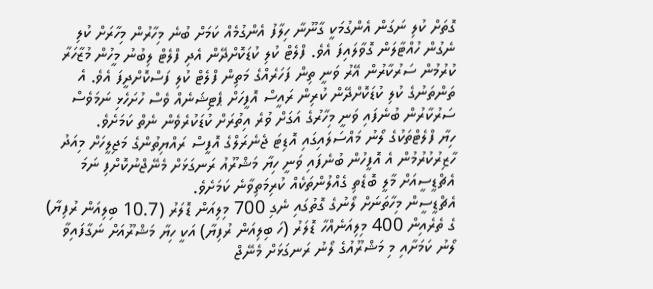ގޮތަށް ކުލި ނަގަން އެންގުމަކީ ގާނޫނާ ހިލާފު އެންގުމެއް ކަމަށް ބުނެ މިހާރުން މިހާރަށް ކުލި ނެގުން ހުއްޓާލަން ގޮވާލައިފަ އެވެ. ފްލެޓް ކުލި ކުޑަކޮށްދޭން އެދި ފްލެޓް ލިބުނު މީހުން މުޒާހަރާ ކުރުމުން ސަރުކާރުން އޭރު ވަނީ ތިން ފަހަރެއްގެ މަތިން ފްލެޓް ކުލި ފަސްކޮށްދީފަ އެވެ. އެ ތަންތަނުގެ ކުލި ކުޑަކޮށްދޭން ކުރިން ރައީސް އޮފީހަށް ޕެޓިޝަނެއް ވެސް ހުށަހެޅި ނަމަވެސް ސަރުކާރުން ބުނެފައި ވަނީ މިހާރުގެ އަގަށް ވުރެ އިތުރަށް ކުޑަކުރެވެން ނެތް ކަމަށެވެ.
ހިޔާ ފްލެޓްތަކުގެ ލޯނު މައްސަލައިގައި އޮޑިޓަ ޖެނެރަލްގެ އޮފީސް ރައްޔިތުންގެ މަޖިލީހަށް މިއަދު ހާޒިރުކުރުމުން އެ އޮފީހުން ބުނެފައި ވަނީ ހިޔާ މަޝްރޫއު ރަނގަޅަށް މެނޭޖްނުކޮށްފި ނަމަ އެޗްޑީސީއަށް މާލީ ބޮޑެތި ގެއްލުންތަކެއް ކުރިމަތިވާނެ ކަމަށެވެ.
އެޗްޑީސީން މިހާތަނަށް ލޯނުގެ ގޮތުގައި ނެގި 700 މިލިއަން ޑޮލަރު (10.7 ބިލިއަން ރުފިޔާ) ގެ ތެރެއިން 400 މިލިއަނެއްހާ ޑޮލަރު (ހަ ބިލިއަން ރުފިޔާ) އަކީ ހިޔާ މަޝްރޫއަށް ނަގާފައިވާ ލޯނު ކަމަށާއި މި މަޝްރޫއުގެ ލޯނު ރަނގަޅަށް މެނޭޖް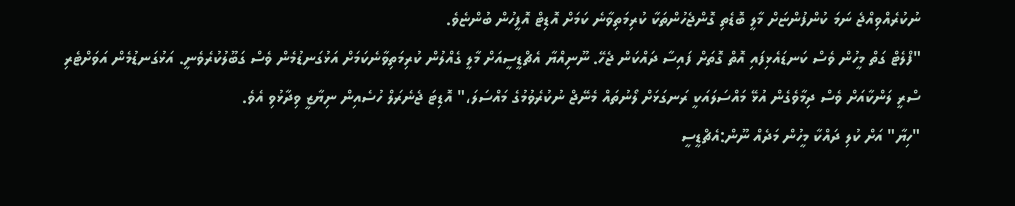ނުކުރެއްވިއްޖެ ނަމަ ކުންފުންޏަށް މާލީ ބޮޑެތި ގޮންޖެހުންތަކާ ކުރިމަތިވާނެ ކަމަށް އޮޑިޓް އޮފީހުން ބުންޏެވެ.
"ފްލެޓް ގަތް މީހުން ވެސް ކަނޑައެޅިފައި އޮތް ގޮތަށް ފައިސާ ދައްކަން ޖެހޭ. ނޫނިއްޔާ އެޗްޑީސީއަށް މާލީ ގެއްލުން ކުރިމަތިވާނެކަމަށް އަޅުގަނޑުމެން ވެސް ގަބޫލުކުރެވެނީ. އަޅުގަނޑުމެން އަވަށްޓެރި ސްރީ ލަންކާއަށް ވެސް ދިމާވެގެން އުޅޭ މައްސަލައަކީ ރަނގަޅަށް ލޯނުތައް މެނޭޖް ނުކުރެވުމުގެ މައްސަލަ،" އޮޑިޓަ ޖެނެރަލް ހުސެއިން ނިޔާޒީ ވިދާޅުވި އެވެ.
"ހިޔާ" އަށް ކުލި ދައްކާ މީހުން މަދެއް ނޫން:އެޗްޑީސީ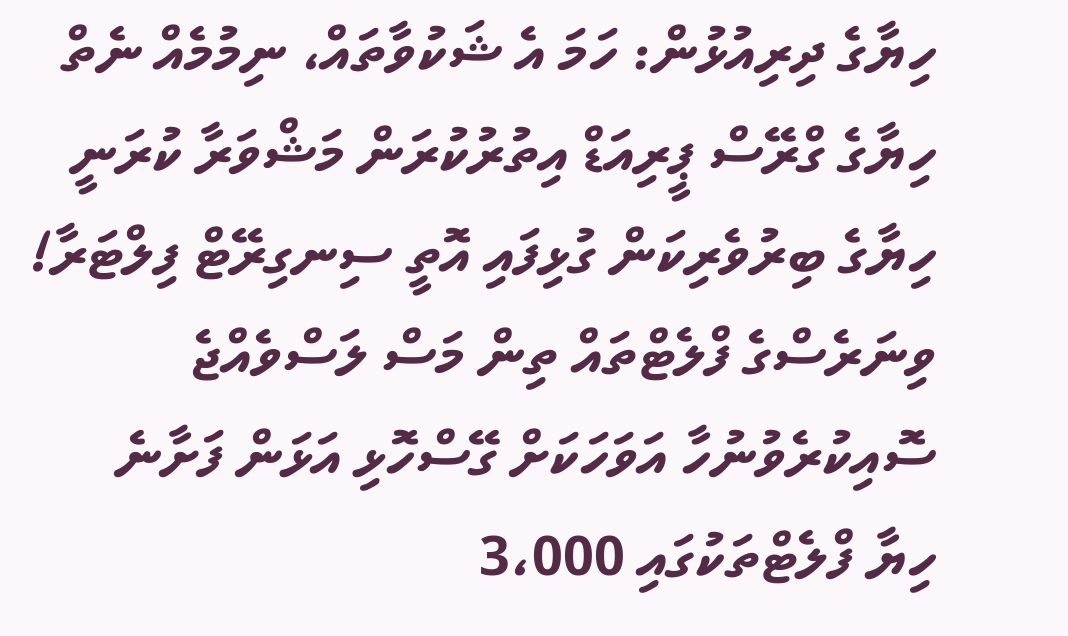ހިޔާގެ ދިރިއުޅުން: ހަމަ އެ ޝަކުވާތައް، ނިމުމެއް ނެތް
ހިޔާގެ ގްރޭސް ޕީރިއަޑް އިތުރުކުރަން މަޝްވަރާ ކުރަނީ
ހިޔާގެ ބިރުވެރިކަން ގުޅިފައި އޮތީ ސިނގިރޭޓް ފިލްޓަރާ!
ވިނަރެސްގެ ފްލެޓްތައް ތިން މަސް ލަސްވެއްޖެ
ސޮއިކުރެވުނުހާ އަވަހަކަށް ގޭސްހޮޅި އަޅަން ފަށާނެ
ހިޔާ ފްލެޓްތަކުގައި 3،000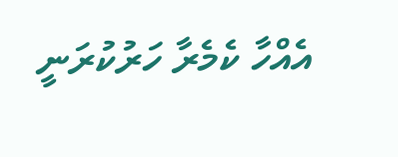އެއްހާ ކެމެރާ ހަރުކުރަނީ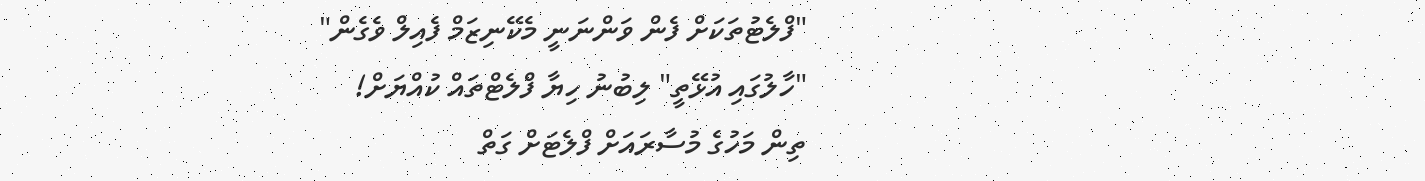"ފްލެޓުތަކަށް ފެން ވަންނަނީ މެކޭނިޒަމް ފެއިލް ވެގެން"
"ހާލުގައި އުޅޭތީ" ލިބުނު ހިޔާ ފްލެޓްތައް ކުއްޔަށް!
ތިން މަހުގެ މުސާރައަށް ފްލެޓަށް ގަތް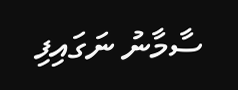ސާމާނު ނަގައިފި